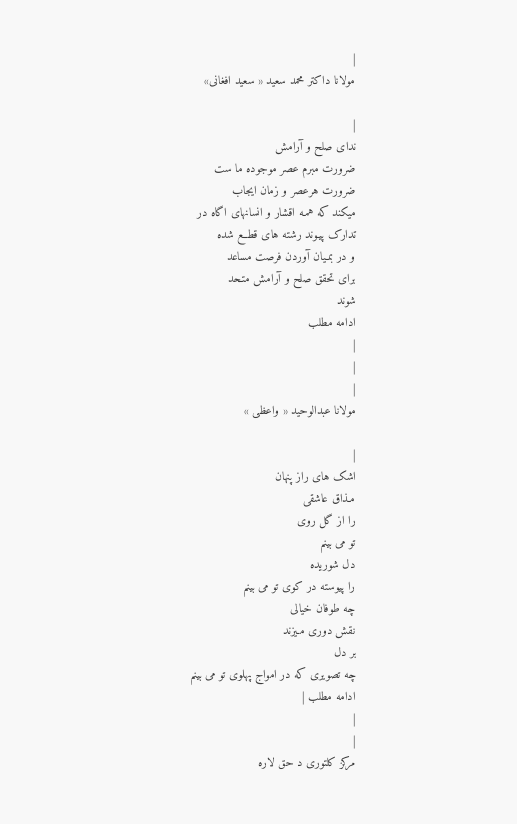|
مولانا داکتر محمد سعید « سعید افغانی»

|
ندای صلح و آرامش
ضرورت مبرم عصر موجوده ما ست
ضرورت هرعصر و زمان ایجاب
میکند که همـه اقشار و انسانهای اگاه در
تدارک پیـوند رشته های قطــع شده
و در بمـیان آوردن فرصت مساعد
برای تحقق صلح و آرامش متـحد
شوند
ادامه مطلب
|
|
|
مولانا عبدالوحید « واعظی »

|
اشک های راز پنهان
مـذاق عاشقی
را از گل روی
تو می بینم
دل شوریده
را پیوسته در کوی تو می بینم
چه طوفان خیالی
نقش دوری مـیزند
بر دل
چه تصویری که در امواج پهلوی تو می بینم
ادامه مطلب |
|
|
مرکز کلتوری د حق لاره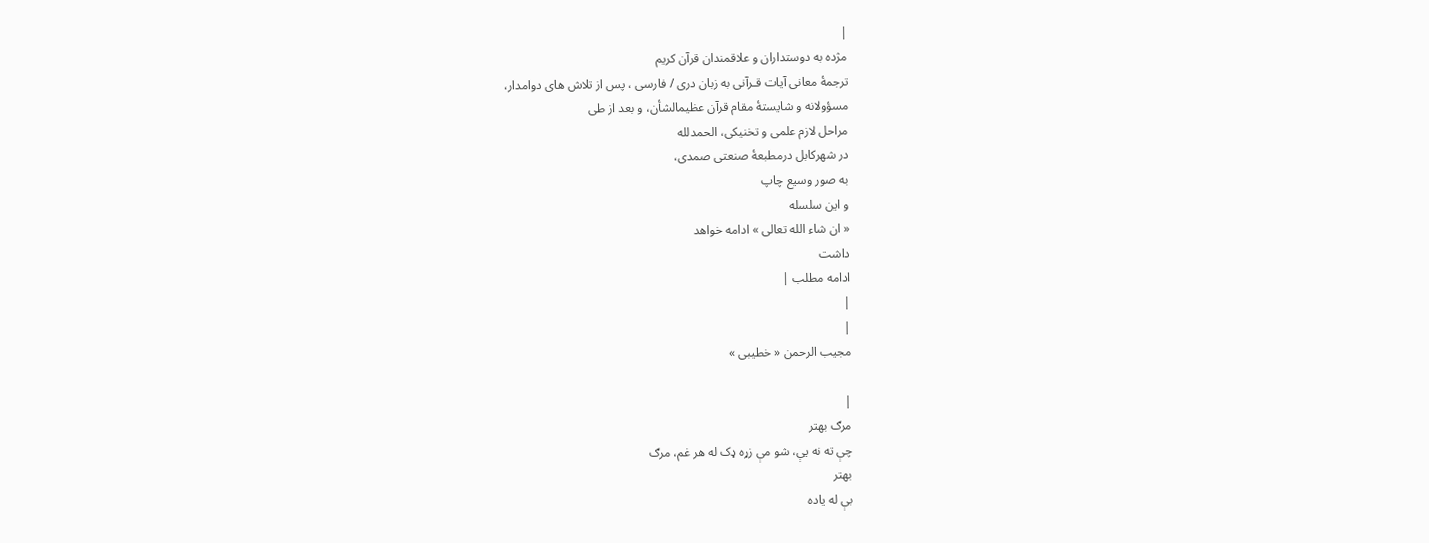|
مژده به دوستداران و علاقمندان قرآن کریم
ترجمهٔ معانی آیات قـرآنی به زبان دری / فارسی ، پس از تلاش های دوامدار،
مسؤولانه و شایستهٔ مقام قرآن عظیمالشأن، و بعد از طی
مراحل لازم علمی و تخنیکی، الحمدلله
در شهرکابل درمطبعهٔ صنعتی صمدی،
به صور وسیع چاپ
و این سلسله
« ان شاء الله تعالی » ادامه خواهد
داشت
ادامه مطلب |
|
|
مجیب الرحمن « خطیبی »

|
مرګ بهتر
چې ته نه یې، شو مې زړه ډک له هر غم، مرګ
بهتر
بې له یاده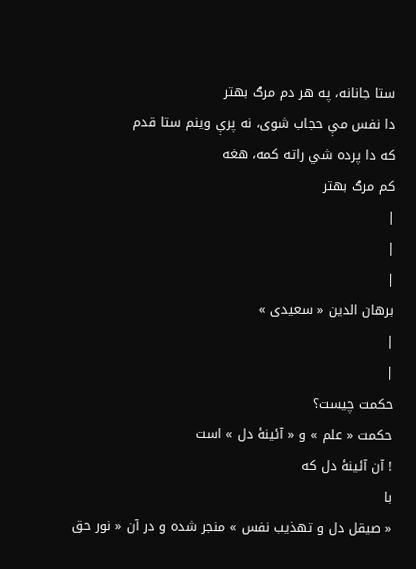ستا جانانه، په هر دم مرګ بهتر
دا نفس مې حجاب شوی، نه پرې وینم ستا قدم
که دا پرده شي راته کمه، هغه
کم مرګ بهتر
|
|
|
برهان الدین « سعیدی »
|
|
حکمت چیست؟
حکمت « علم » و « آئینهٔ دل » است
! آن آئینهٔ دل که
با
« صیقل دل و تهذیب نفس » منجر شده و در آن « نور حق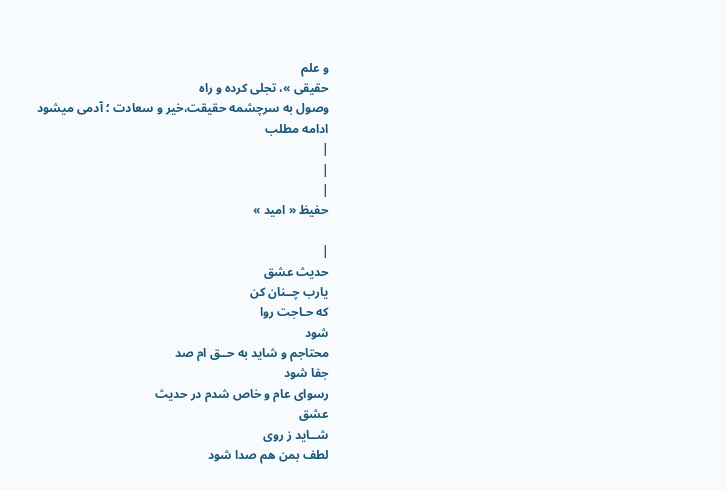و علم
حقیقی »، تجلی کرده و راه
وصول به سرچشمه حقیقت،خیر و سعادت ؛ آدمی میشود
ادامه مطلب
|
|
|
حفیظ « امید »

|
حدیث عشق
یارب چــنان کن
که حـاجت روا
شود
محتاجم و شاید به حــق ام صد
جفا شود
رسوای عام و خاص شدم در حدیث
عشق
شــاید ز روی
لطف بمن هم صدا شود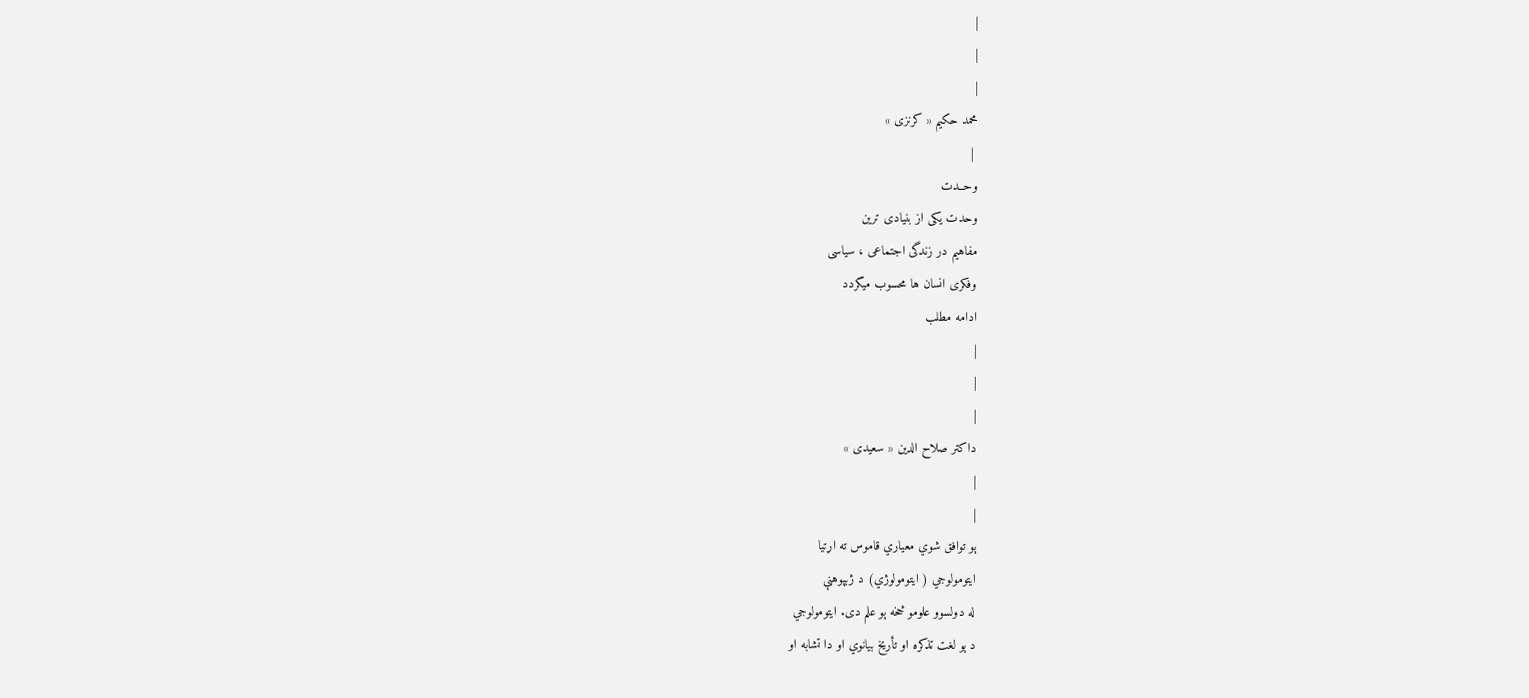|
|
|
محمد حکیم « کرنزی »
 |
وحــدت
وحدت یکی از بنیادی ترین
مفاهیم در زندگی اجتماعی ، سیاسی
وفکری انسان ها محسوب میگردد
ادامه مطلب
|
|
|
داکتر صلاح الدین « سعیدی »
|
|
ېو توافق شوي معیاري قاموس ته اړتیا
ایتومولوجي ( ایتومولوژي) د ژبپوهنې
له دولسوو علومو څخه ېو علم دی. ایتومولوجي
د ېو لغت تذکره او تأریخ بیانوي او دا تشابه او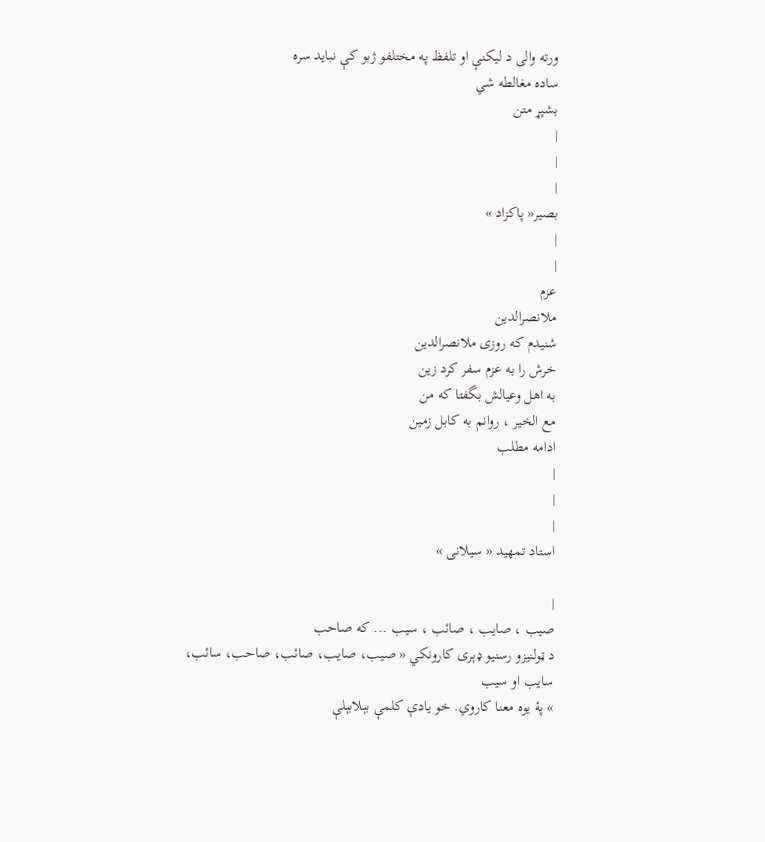ورته والی د لیکنې او تلفظ په مختلفو ژبو کې نباید سره
ساده مغالطه شي
بشپړ متن
|
|
|
بصیر« پاکزاد »
|
|
عزم
ملانصرالدین
شنیدم که روزی ملانصرالدین
خرش را به عزم سفر کرد زین
به اهل وعیالش بگفتا که من
مع الخیر ، روانم به کابل زمین
ادامه مطلب
|
|
|
استاد تمهید « سیلانی »

|
صیب ، صایب ، صائب ، سیب ... که صاحب
د ټولنيزو رسنيو ډېری کارونکي « صيب، صایب، صائب، صاحب، سائب، سایب او سیب
» پۀ يوه معنا کاروي. خو يادې کلمې بېلابېلې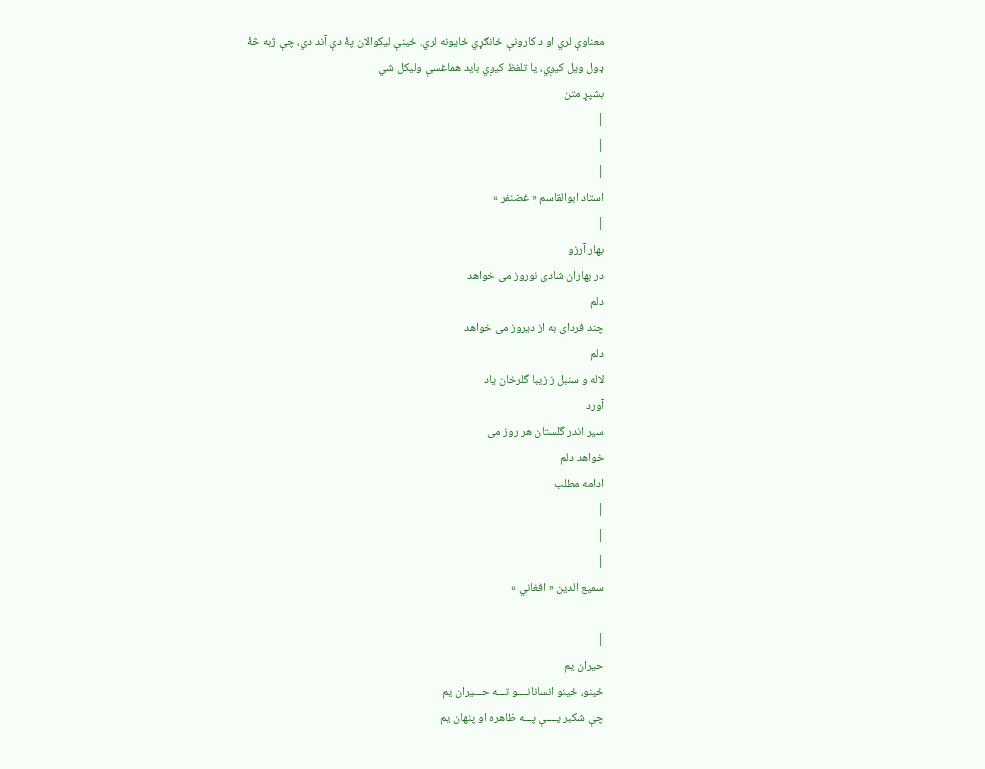معناوې لري او د کارونې ځانګړي ځايونه لري. ځينې ليکوالان پۀ دې آند دي، چې ژبه څۀ
ډول ويل کيږي، يا تلفظ کيږي بايد هماغسې وليکل شي
بشپړ متن
|
|
|
استاد ابوالقاسم « غضنفر »
|
بهار آرزو
در بهاران شادی نوروز می خواهد
دلم
چند فردای به از دیروز می خواهد
دلم
لاله و سنبل ز زیبا گلرخان یاد
آورد
سیر اندر گلستان هر روز می
خواهد دلم
ادامه مطلب
|
|
|
سمیع الدین « افغاني »

|
حیران یم
ځينو، ځينو انسانانــــو تـــه حـــيران يم
چې شکبر يــــې پـــه ظاهره او پنهان يم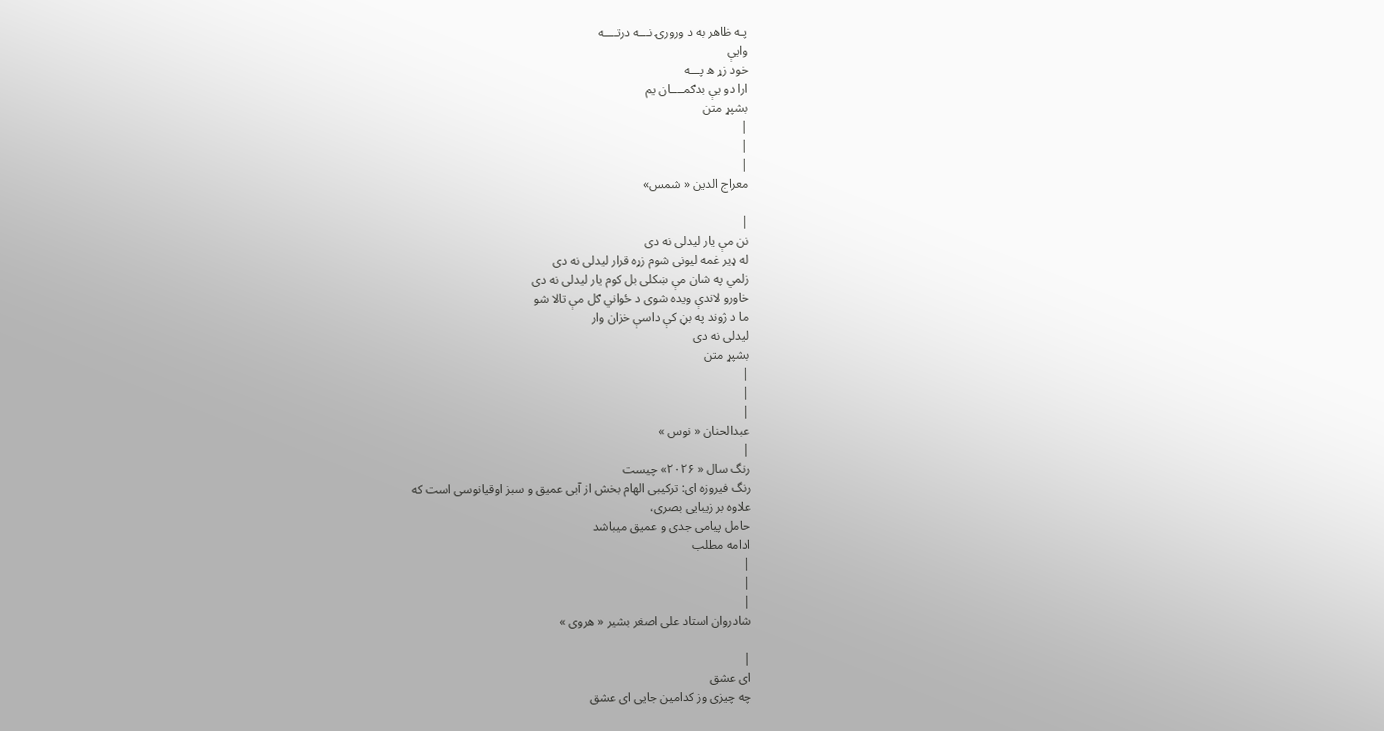پـه ظاهر به د ورورۍ نـــه درتــــه
وايې
خود زړ ه پـــه
ارا دو يې بدګمــــان يم
بشپړ متن
|
|
|
معراج الدین « شمس»

|
نن مې يار ليدلى نه دى
له ډير غمه ليونى شوم زړه قرار ليدلى نه دى
زلمي په شان مې ښکلى بل کوم يار ليدلى نه دى
خاورو لاندې ويده شوى د ځواني ګل مې تالا شو
ما د ژوند په بڼ کې داسې خزان وار
ليدلى نه دی
بشپړ متن
|
|
|
عبدالحنان « نوس »
|
رنگ سال « ۲۰۲۶» چیست
رنگ فیروزه ای: ترکیبی الهام بخش از آبی عمیق و سبز اوقیانوسی است که
علاوه بر زیبایی بصری،
حامل پیامی جدی و عمیق میباشد
ادامه مطلب
|
|
|
شادروان استاد علی اصغر بشیر « هروی »

|
ای عشق
چه چیزی وز کدامین جایی ای عشق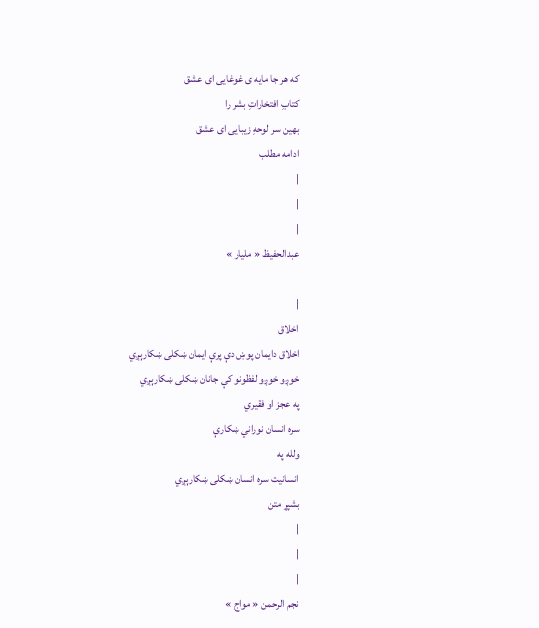که هر جا مایه ی غوغایی ای عشق
کتابِ افتخاراتِ بشر را
بهین سر لوحهِ زیبایی ای عشق
ادامه مطلب
|
|
|
عبدالحفیظ « ملیار »

|
اخلاق
اخلاق دایمان پوښ دې پرې ایمان ښکلی ښکارېږي
خوږو خوږو لفظونو کې جانان ښکلی ښکارېږي
په عجز او فقیري
سره انسان نوراني ښکارې
ولله په
انسانیت سره انسان ښکلی ښکارېږي
بشپړ متن
|
|
|
نجم الرحمن « مواج »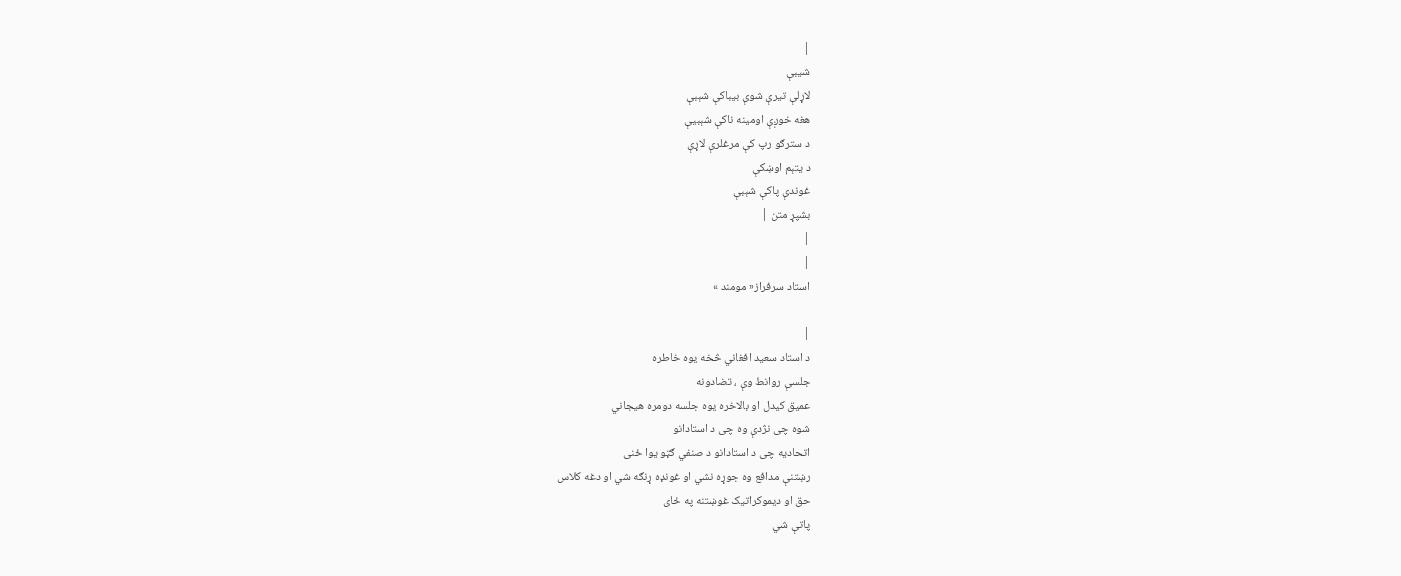|
شیبې
لاړلې تیرې شوې بیباکې شېبې
هغه خوږې اومينه ناکې شېبیې
د سترګو رپ کې مرغلرې لاړې
د یتېم اوښکې
غوندې پاکې شېبې
بشپړ متن |
|
|
استاد سرفراز« مومند »

|
د استاد سعید افغاني څخه یوه خاطره
جلسې روانط وې ، تضادونه
عمیق کیدل او بالاخره یوه جلسه دومره هیجاني
شوه چی نژدې وه چی د استادانو
اتحادیه چی د استادانو د صنفي ګټو یوا ځنی
رښتنې مدافع وه جوړه نشي او غونډه ړنګه شي او دغه کلاس
حق او دیموکراتیک غوښتنه په ځای
پاتې شي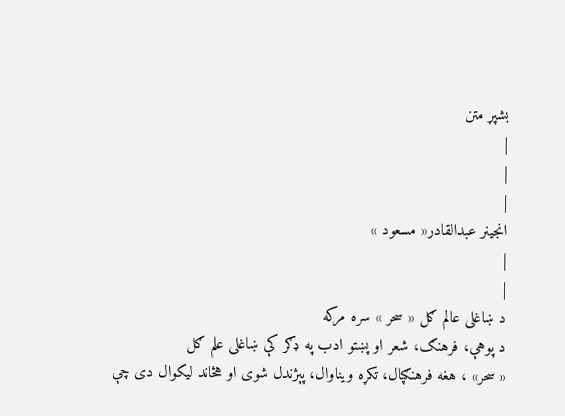بشپړ متن
|
|
|
انجینر عبدالقادر« مسعود »
|
|
د ښاغلی عالم ګل « سحر » سره مرکه
د پوهې، فرهنګ، شعر او پښتو ادب په ډګر کې ښاغلی علم ګل
« سحر» ، هغه فرهنګپال، تکړه ویناوال، پېژندل شوی او هڅاند لیکوال دی چې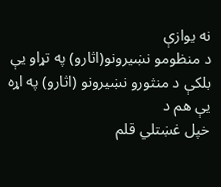نه یوازې
د منظومو نښیرونو(اثارو) په تړاو یې بلکې د منثورو نښیرونو (اثارو) په اړه یې هم د
خپل غښتلي قلم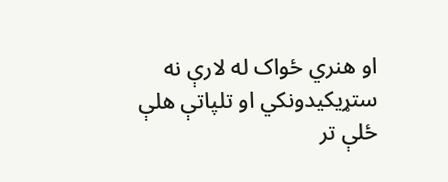او هنري ځواک له لارې نه ستړیکیدونکي او تلپاتې هلې ځلې تر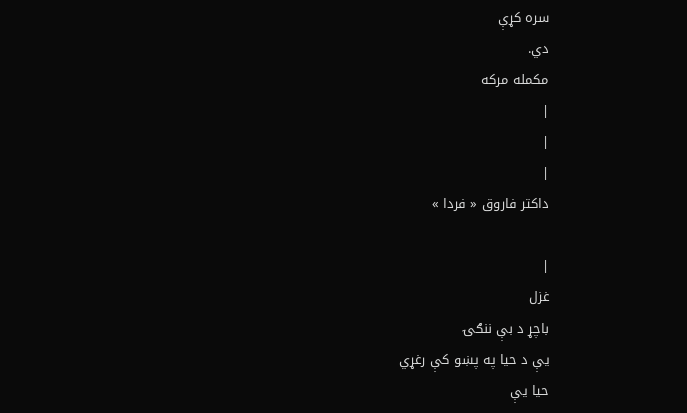سره کړې
دي.
مکمله مرکه
|
|
|
داکتر فاروق « فردا »

|
غزل
باچړ د بې ننګۍ
يې د حيا په پښو کې رغړي
حيا يې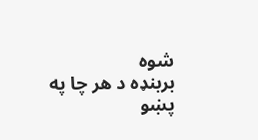شوه
بربنډه د هر چا په پښو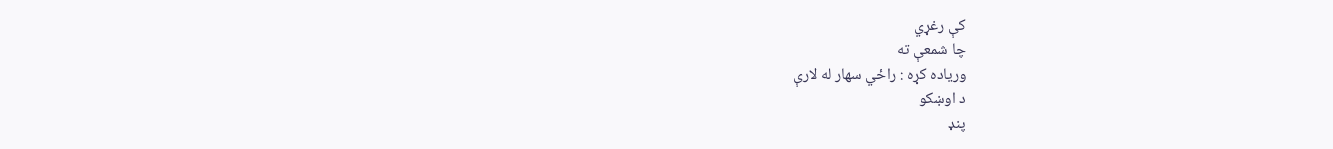کې رغړي
چا شمعې ته
ورياده کړه : راځي سهار له لارې
د اوښکو
پنډ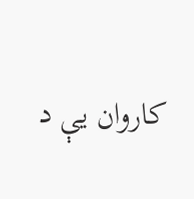کاروان يې د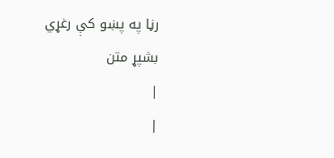رڼا په پښو کې رغړي
بشپړ متن
|
|